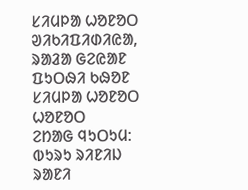ᱥᱤᱢᱞᱟ ᱦᱚᱱᱚᱛ
ᱣᱤᱠᱤᱯᱤᱰᱤᱭᱟ, ᱨᱟᱲᱟ ᱜᱮᱭᱟᱱ ᱯᱩᱛᱷᱤ ᱠᱷᱚᱱ
ᱥᱤᱢᱞᱟ ᱦᱚᱱᱚᱛ
ᱦᱚᱱᱚᱛ
ᱮᱴᱟᱜ ᱧᱩᱛᱩᱢ: ᱵᱩᱨᱩ ᱨᱤᱱᱤᱡ ᱨᱟᱱᱤ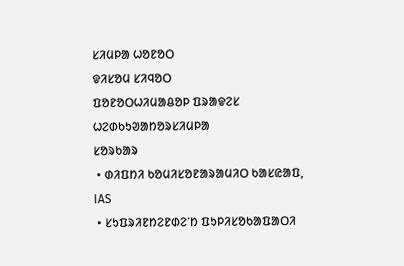ᱥᱤᱢᱞᱟ ᱦᱚᱱᱚᱛ
ᱫᱤᱥᱚᱢ ᱥᱤᱧᱚᱛ
ᱯᱚᱱᱚᱛᱦᱤᱢᱟᱪᱚᱞ ᱯᱨᱟᱫᱮᱥ
ᱦᱮᱰᱠᱩᱣᱟᱴᱚᱨᱥᱤᱢᱞᱟ
ᱥᱚᱨᱠᱟᱨ
 • ᱰᱤᱯᱴᱤ ᱠᱚᱢᱤᱥᱚᱱᱟᱨᱟᱢᱤᱛ ᱠᱟᱥᱭᱟᱯ, IAS
 • ᱥᱩᱯᱨᱤᱱᱴᱮᱱᱰᱮᱸᱴ ᱯᱩᱞᱤᱥᱚᱠᱟᱯᱟᱛᱤ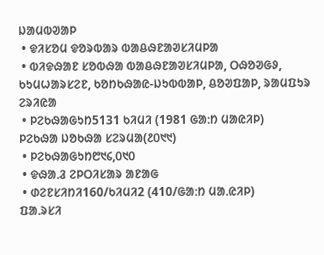ᱡᱟᱢᱵᱣᱟᱞ
 • ᱫᱤᱥᱚᱢ ᱫᱚᱨᱵᱟᱨ ᱵᱟᱪᱷᱱᱟᱣᱥᱤᱢᱞᱟ
 • ᱵᱤᱫᱷᱟᱱ ᱥᱚᱵᱷᱟ ᱵᱟᱪᱷᱱᱟᱣᱥᱤᱢᱞᱟ, ᱛᱷᱚᱣᱜᱽ, ᱠᱩᱢᱦᱟᱨᱥᱮᱱ, ᱠᱚᱴᱠᱷᱟᱭ-ᱡᱩᱵᱵᱟᱞ, ᱪᱚᱣᱯᱟᱞ, ᱨᱟᱢᱯᱩᱨ
ᱮᱨᱤᱭᱟ
 • ᱞᱮᱠᱷᱟᱜᱩᱴ5131 ᱠᱤᱢᱤ (1981 ᱜᱟᱺᱴ ᱢᱟᱭᱤᱞ)
ᱞᱮᱠᱷᱟ ᱡᱚᱠᱷᱟ ᱥᱮᱨᱢᱟ(᱒᱐᱑᱑)
 • ᱞᱮᱠᱷᱟᱜᱩᱴ᱘᱑᱔,᱐᱑᱐
 • ᱫᱷᱟᱹᱲ ᱮᱞᱛᱤᱥᱟᱨ ᱟᱱᱟᱜ
 • ᱰᱮᱱᱥᱤᱴᱤ160/ᱠᱤᱢᱤ2 (410/ᱜᱟᱺᱴ ᱢᱟᱹᱭᱤᱞ)
ᱯᱟᱹᱨᱥᱤ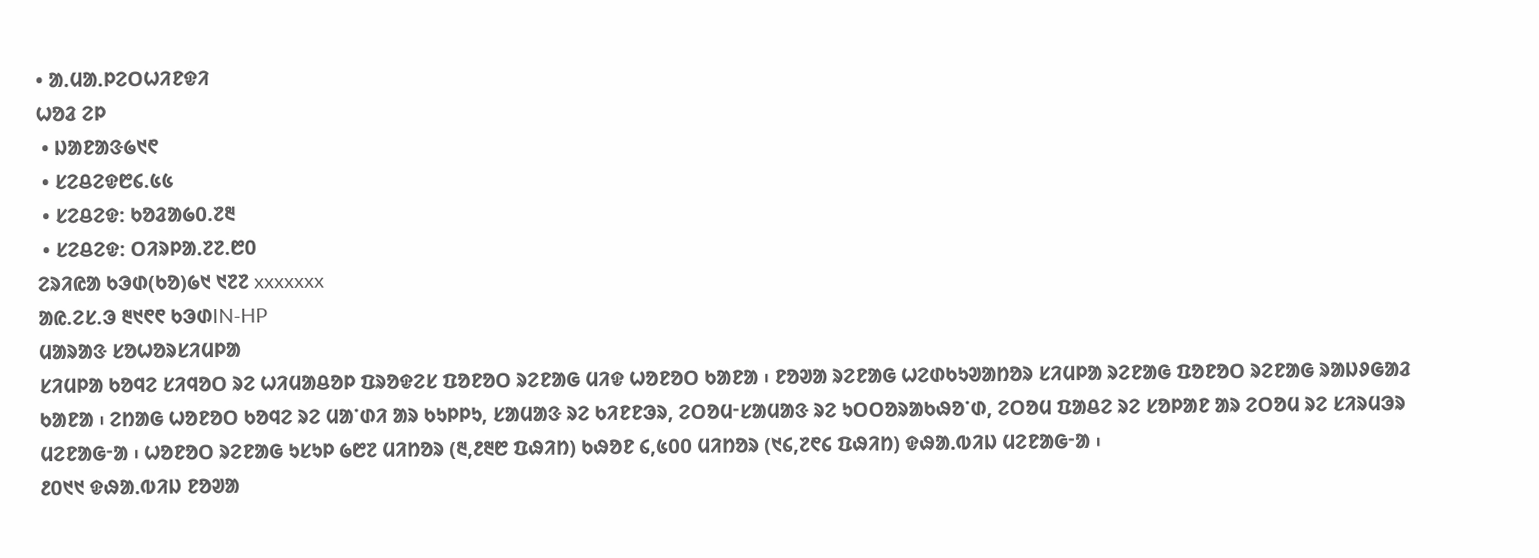• ᱟᱹᱢᱟᱹᱞᱮᱛᱦᱤᱱᱫᱤ
ᱦᱚᱲ ᱮᱞ
 • ᱡᱟᱱᱟᱝ᱙᱑᱖
 • ᱥᱮᱪᱮᱫ᱘᱔.᱕᱕
 • ᱥᱮᱪᱮᱫ: ᱠᱚᱲᱟ᱙᱐.᱗᱓
 • ᱥᱮᱪᱮᱫ: ᱛᱤᱨᱞᱟᱹ᱗᱗.᱘᱐
ᱮᱨᱤᱭᱟ ᱠᱳᱰ(ᱠᱚ)᱙᱑ ᱑᱗᱗ xxxxxxx
ᱟᱭ.ᱮᱥ.ᱳ ᱓᱑᱖᱖ ᱠᱳᱰIN-HP
ᱢᱟᱨᱟᱝ ᱥᱚᱦᱚᱨᱥᱤᱢᱞᱟ
ᱥᱤᱢᱞᱟ ᱠᱚᱧᱮ ᱥᱤᱧᱚᱛ ᱨᱮ ᱦᱤᱢᱟᱪᱚᱞ ᱯᱨᱚᱫᱮᱥ ᱯᱚᱱᱚᱛ ᱨᱮᱱᱟᱜ ᱢᱤᱫ ᱦᱚᱱᱚᱛ ᱠᱟᱱᱟ ᱾ ᱱᱚᱣᱟ ᱨᱮᱱᱟᱜ ᱦᱮᱰᱠᱩᱣᱟᱴᱚᱨ ᱥᱤᱢᱞᱟ ᱨᱮᱱᱟᱜ ᱯᱚᱱᱚᱛ ᱨᱮᱱᱟᱜ ᱨᱟᱡᱽᱜᱟᱲ ᱠᱟᱱᱟ ᱾ ᱮᱴᱟᱜ ᱦᱚᱱᱚᱛ ᱠᱚᱧᱮ ᱨᱮ ᱢᱟᱸᱰᱤ ᱟᱨ ᱠᱩᱞᱞᱩ, ᱥᱟᱢᱟᱝ ᱨᱮ ᱠᱤᱱᱱᱳᱨ, ᱮᱛᱚᱢᱼᱥᱟᱢᱟᱝ ᱨᱮ ᱩᱛᱛᱚᱨᱟᱠᱷᱚᱸᱰ, ᱮᱛᱚᱢ ᱯᱟᱪᱮ ᱨᱮ ᱥᱚᱞᱟᱱ ᱟᱨ ᱮᱛᱚᱢ ᱨᱮ ᱥᱤᱨᱢᱳᱨ ᱢᱮᱱᱟᱜᱼᱟ ᱾ ᱦᱚᱱᱚᱛ ᱨᱮᱱᱟᱜ ᱩᱥᱩᱞ ᱙᱘᱗ ᱢᱤᱴᱚᱨ (᱓,᱒᱓᱘ ᱯᱷᱤᱴ) ᱠᱷᱚᱱ ᱔,᱕᱐᱐ ᱢᱤᱴᱚᱨ (᱑᱔,᱗᱖᱔ ᱯᱷᱤᱴ) ᱫᱷᱟᱹᱵᱤᱡ ᱢᱮᱱᱟᱜᱼᱟ ᱾
᱒᱐᱑᱑ ᱫᱷᱟᱹᱵᱤᱡ ᱱᱚᱣᱟ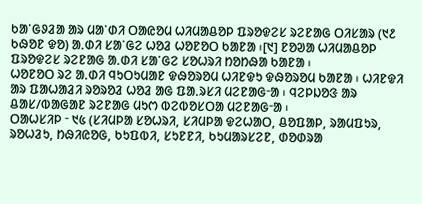ᱠᱟᱸᱜᱽᱲᱟ ᱟᱨ ᱢᱟᱸᱰᱤ ᱛᱟᱭᱚᱢ ᱦᱤᱢᱟᱪᱚᱞ ᱯᱨᱚᱫᱮᱥ ᱨᱮᱱᱟᱜ ᱛᱤᱥᱟᱨ (᱑᱒ ᱠᱷᱚᱱ ᱫᱚ) ᱟᱹᱰᱤ ᱥᱟᱸᱜᱮ ᱦᱚᱲ ᱦᱚᱱᱚᱛ ᱠᱟᱱᱟ ᱾[᱑] ᱱᱚᱣᱟ ᱦᱤᱢᱟᱪᱚᱞ ᱯᱨᱚᱫᱮᱥ ᱨᱮᱱᱟᱜ ᱟᱹᱰᱤ ᱥᱟᱸᱜᱮ ᱥᱚᱦᱨᱤ ᱴᱚᱴᱷᱟ ᱠᱟᱱᱟ ᱾
ᱦᱚᱱᱚᱛ ᱨᱮ ᱟᱹᱰᱤ ᱧᱩᱛᱩᱢᱟᱱ ᱫᱷᱚᱨᱚᱢ ᱦᱤᱱᱫᱩ ᱫᱷᱚᱨᱚᱢ ᱠᱟᱱᱟ ᱾ ᱦᱤᱱᱫᱤ ᱟᱨ ᱯᱟᱦᱟᱲᱤ ᱨᱚᱨᱚᱲ ᱦᱚᱲ ᱟᱜ ᱯᱟᱹᱨᱥᱤ ᱢᱮᱱᱟᱜᱼᱟ ᱾ ᱧᱮᱞᱡᱚᱝ ᱟᱨ ᱪᱟᱥ/ᱵᱟᱜᱟᱱ ᱨᱮᱱᱟᱜ ᱢᱩᱬ ᱵᱮᱵᱚᱥᱛᱟ ᱢᱮᱱᱟᱜᱼᱟ ᱾
ᱛᱟᱦᱥᱤᱞ ᱼ ᱑᱕ (ᱥᱤᱢᱞᱟ ᱥᱚᱦᱨᱤ, ᱥᱤᱢᱞᱟ ᱫᱮᱦᱟᱛ, ᱪᱚᱯᱟᱞ, ᱨᱟᱢᱯᱩᱨ, ᱨᱚᱦᱲᱩ, ᱴᱷᱤᱭᱚᱜ, ᱠᱩᱯᱵᱤ, ᱥᱩᱱᱱᱤ, ᱠᱩᱢᱟᱨᱥᱮᱱ, ᱰᱚᱰᱨᱟ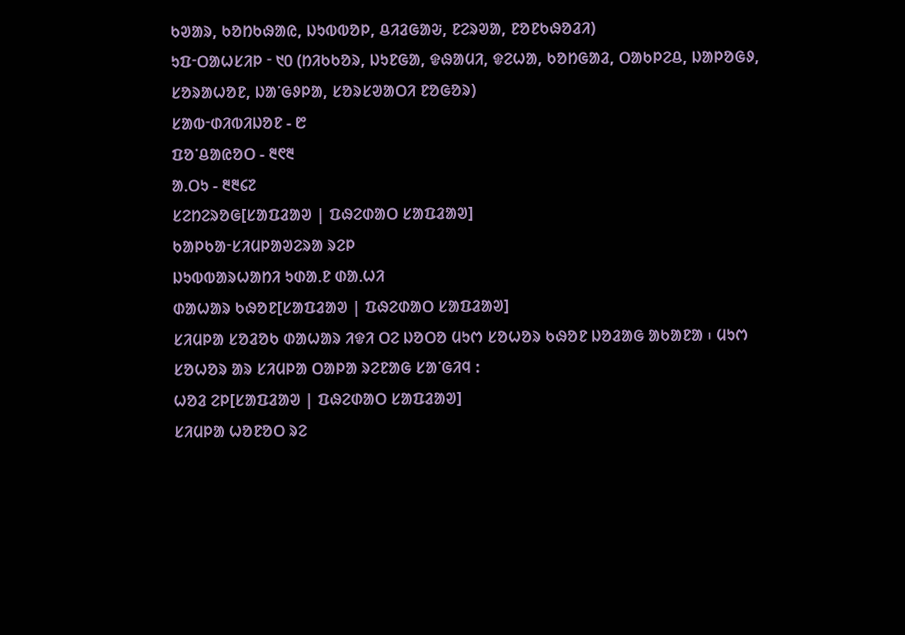ᱠᱣᱟᱨ, ᱠᱚᱴᱠᱷᱟᱭ, ᱡᱩᱵᱵᱚᱞ, ᱪᱤᱲᱜᱟᱶ, ᱱᱮᱨᱣᱟ, ᱱᱚᱱᱠᱷᱚᱲᱤ)
ᱩᱯᱼᱛᱟᱦᱥᱤᱞ ᱼ ᱑᱐ (ᱴᱤᱠᱠᱚᱨ, ᱡᱩᱱᱜᱟ, ᱫᱷᱟᱢᱤ, ᱫᱮᱦᱟ, ᱠᱚᱴᱜᱟᱲ, ᱛᱟᱠᱞᱮᱪ, ᱡᱟᱞᱚᱜᱽ, ᱥᱚᱨᱟᱦᱚᱱ, ᱡᱟᱸᱜᱽᱞᱟ, ᱥᱚᱨᱥᱣᱟᱛᱤ ᱱᱚᱜᱚᱨ)
ᱥᱟᱵᱼᱰᱤᱵᱤᱡᱚᱱ - ᱘
ᱯᱚᱸᱪᱟᱭᱚᱛ - ᱓᱖᱓
ᱟᱹᱛᱩ - ᱓᱓᱔᱗
ᱥᱮᱴᱮᱨᱚᱜ[ᱥᱟᱯᱲᱟᱣ | ᱯᱷᱮᱰᱟᱛ ᱥᱟᱯᱲᱟᱣ]
ᱠᱟᱞᱠᱟᱼᱥᱤᱢᱞᱟᱣᱮᱨᱟ ᱨᱮᱞ
ᱡᱩᱵᱵᱟᱨᱦᱟᱴᱤ ᱩᱰᱟᱹᱱ ᱰᱟᱹᱦᱤ
ᱰᱟᱦᱟᱨ ᱠᱷᱚᱱ[ᱥᱟᱯᱲᱟᱣ | ᱯᱷᱮᱰᱟᱛ ᱥᱟᱯᱲᱟᱣ]
ᱥᱤᱢᱞᱟ ᱥᱚᱲᱚᱠ ᱰᱟᱦᱟᱨ ᱤᱫᱤ ᱛᱮ ᱡᱚᱛᱚ ᱢᱩᱬ ᱥᱚᱦᱚᱨ ᱠᱷᱚᱱ ᱡᱚᱲᱟᱜ ᱟᱠᱟᱱᱟ ᱾ ᱢᱩᱬ ᱥᱚᱦᱚᱨ ᱟᱨ ᱥᱤᱢᱞᱟ ᱛᱟᱞᱟ ᱨᱮᱱᱟᱜ ᱥᱟᱸᱜᱤᱧ :
ᱦᱚᱲ ᱮᱞ[ᱥᱟᱯᱲᱟᱣ | ᱯᱷᱮᱰᱟᱛ ᱥᱟᱯᱲᱟᱣ]
ᱥᱤᱢᱞᱟ ᱦᱚᱱᱚᱛ ᱨᱮ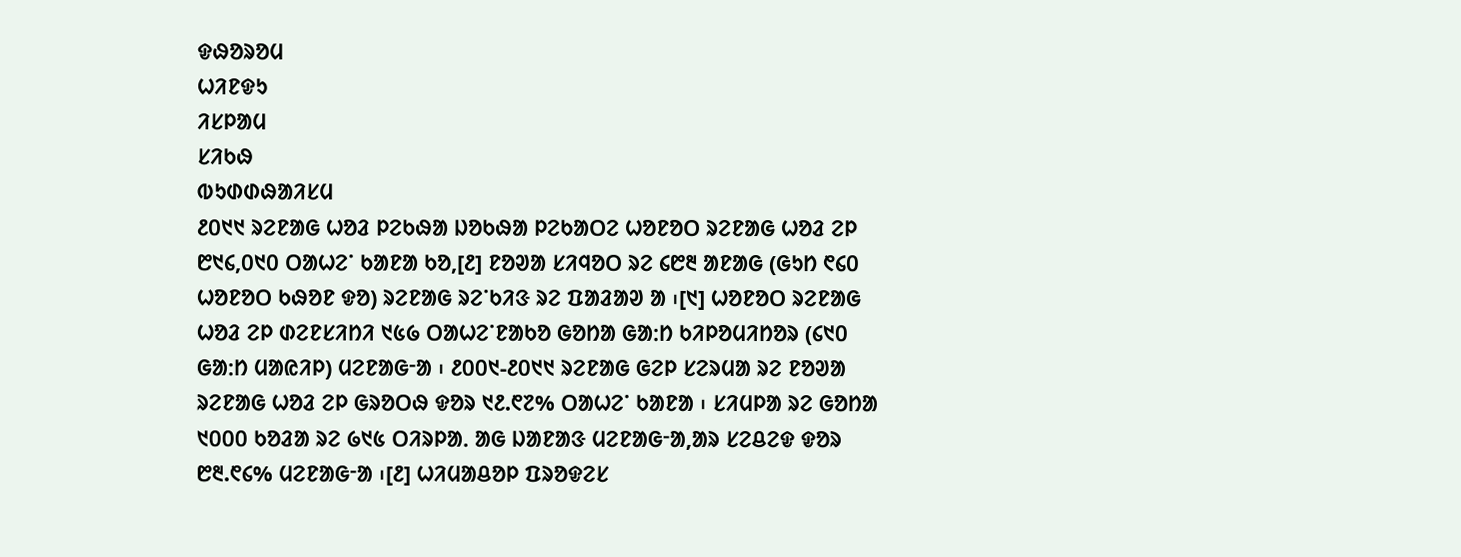ᱫᱷᱚᱨᱚᱢ
ᱦᱤᱱᱫᱩ
ᱤᱥᱞᱟᱢ
ᱥᱤᱠᱷ
ᱵᱩᱰᱰᱷᱟᱤᱥᱢ
᱒᱐᱑᱑ ᱨᱮᱱᱟᱜ ᱦᱚᱲ ᱞᱮᱠᱷᱟ ᱡᱚᱠᱷᱟ ᱞᱮᱠᱟᱛᱮ ᱦᱚᱱᱚᱛ ᱨᱮᱱᱟᱜ ᱦᱚᱲ ᱮᱞ ᱘᱑᱔,᱐᱑᱐ ᱛᱟᱦᱮᱸ ᱠᱟᱱᱟ ᱠᱚ,[᱒] ᱱᱚᱣᱟ ᱥᱤᱧᱚᱛ ᱨᱮ ᱔᱘᱓ ᱟᱱᱟᱜ (ᱜᱩᱴ ᱖᱔᱐ ᱦᱚᱱᱚᱛ ᱠᱷᱚᱱ ᱫᱚ) ᱨᱮᱱᱟᱜ ᱨᱮᱸᱠᱤᱝ ᱨᱮ ᱯᱟᱲᱟᱣ ᱟ ᱾[᱑] ᱦᱚᱱᱚᱛ ᱨᱮᱱᱟᱜ ᱦᱚᱲ ᱮᱞ ᱰᱮᱱᱥᱤᱴᱤ ᱑᱕᱙ ᱛᱟᱦᱮᱸᱱᱟᱠᱚ ᱜᱚᱴᱟ ᱜᱟᱺᱴ ᱠᱤᱞᱚᱢᱤᱴᱚᱨ (᱔᱑᱐ ᱜᱟᱺᱴ ᱢᱟᱭᱤᱞ) ᱢᱮᱱᱟᱜᱼᱟ ᱾ ᱒᱐᱐᱑-᱒᱐᱑᱑ ᱨᱮᱱᱟᱜ ᱜᱮᱞ ᱥᱮᱨᱢᱟ ᱨᱮ ᱱᱚᱣᱟ ᱨᱮᱱᱟᱜ ᱦᱚᱲ ᱮᱞ ᱜᱨᱚᱛᱷ ᱫᱚᱨ ᱑᱒.᱖᱗% ᱛᱟᱦᱮᱸ ᱠᱟᱱᱟ ᱾ ᱥᱤᱢᱞᱟ ᱨᱮ ᱜᱚᱴᱟ ᱑᱐᱐᱐ ᱠᱚᱲᱟ ᱨᱮ ᱙᱑᱕ ᱛᱤᱨᱞᱟᱹ ᱟᱜ ᱡᱟᱱᱟᱝ ᱢᱮᱱᱟᱜᱼᱟ,ᱟᱨ ᱥᱮᱪᱮᱫ ᱫᱚᱨ ᱘᱓.᱖᱔% ᱢᱮᱱᱟᱜᱼᱟ ᱾[᱒] ᱦᱤᱢᱟᱪᱚᱞ ᱯᱨᱚᱫᱮᱥ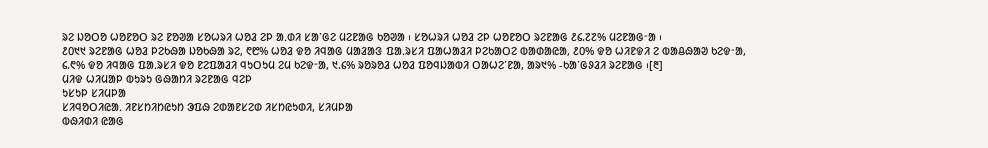ᱨᱮ ᱡᱚᱛᱚ ᱦᱚᱱᱚᱛ ᱨᱮ ᱱᱚᱣᱟ ᱥᱚᱦᱨᱤ ᱦᱚᱲ ᱮᱞ ᱟᱹᱰᱤ ᱥᱟᱸᱜᱮ ᱢᱮᱱᱟᱜ ᱠᱚᱣᱟ ᱾ ᱥᱚᱦᱨᱤ ᱦᱚᱲ ᱮᱞ ᱦᱚᱱᱚᱛ ᱨᱮᱱᱟᱜ ᱒᱔.᱗᱗% ᱢᱮᱱᱟᱜᱼᱟ ᱾
᱒᱐᱑᱑ ᱨᱮᱱᱟᱜ ᱦᱚᱲ ᱞᱮᱠᱷᱟ ᱡᱚᱠᱷᱟ ᱨᱮ, ᱖᱘% ᱦᱚᱲ ᱫᱚ ᱤᱧᱟᱜ ᱢᱟᱲᱟᱝ ᱯᱟᱹᱨᱥᱤ ᱯᱟᱦᱟᱲᱤ ᱞᱮᱠᱟᱛᱮ ᱵᱟᱰᱟᱭᱟ, ᱒᱐% ᱫᱚ ᱦᱤᱱᱫᱤ ᱮ ᱵᱟᱪᱷᱟᱣ ᱠᱮᱫᱼᱟ, ᱔.᱖% ᱫᱚ ᱤᱧᱟᱜ ᱯᱟᱹᱨᱥᱤ ᱫᱚ ᱱᱮᱯᱟᱲᱤ ᱧᱩᱛᱩᱢ ᱮᱢ ᱠᱮᱫᱼᱟ, ᱑.᱔% ᱨᱚᱨᱚᱲ ᱦᱚᱲ ᱯᱚᱧᱡᱟᱵᱤ ᱛᱟᱦᱮᱸᱱᱟ, ᱟᱨ᱑% -ᱠᱟᱸᱜᱽᱲᱤ ᱨᱮᱱᱟᱜ ᱾[᱓]
ᱢᱤᱫ ᱦᱤᱢᱟᱞ ᱵᱩᱨᱩ ᱜᱷᱟᱴᱤ ᱨᱮᱱᱟᱜ ᱧᱮᱞ
ᱩᱥᱩᱞ ᱥᱤᱢᱞᱟ
ᱥᱤᱧᱚᱛᱤᱭᱟᱹ ᱤᱱᱥᱴᱤᱴᱭᱩᱴ ᱳᱯᱷ ᱮᱰᱟᱱᱥᱮᱰ ᱤᱥᱴᱭᱩᱰᱤ, ᱥᱤᱢᱞᱟ
ᱵᱷᱤᱰᱤ ᱭᱟᱜ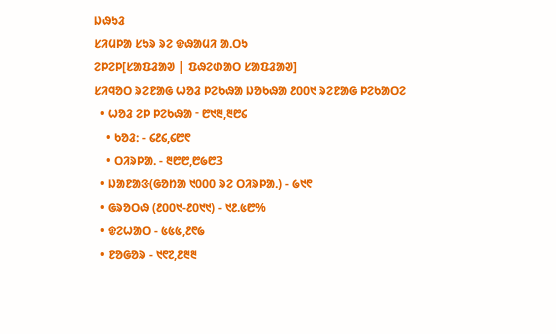ᱡᱷᱩᱲ
ᱥᱤᱢᱞᱟ ᱥᱩᱨ ᱨᱮ ᱫᱷᱟᱢᱤ ᱟᱹᱛᱩ
ᱮᱞᱮᱞ[ᱥᱟᱯᱲᱟᱣ | ᱯᱷᱮᱰᱟᱛ ᱥᱟᱯᱲᱟᱣ]
ᱥᱤᱧᱚᱛ ᱨᱮᱱᱟᱜ ᱦᱚᱲ ᱞᱮᱠᱷᱟ ᱡᱚᱠᱷᱟ ᱒᱐᱐᱑ ᱨᱮᱱᱟᱜ ᱞᱮᱠᱟᱛᱮ
  • ᱦᱚᱲ ᱮᱞ ᱞᱮᱠᱷᱟ ᱼ ᱘᱑᱓,᱓᱘᱔
    • ᱠᱚᱲᱺ - ᱔᱒᱔,᱔᱘᱖
    • ᱛᱤᱨᱞᱟᱹ - ᱓᱘᱘,᱘᱙᱘3
  • ᱡᱟᱱᱟᱝ(ᱜᱚᱴᱟ ᱑᱐᱐᱐ ᱨᱮ ᱛᱤᱨᱞᱟᱹ) - ᱙᱑᱖
  • ᱜᱨᱚᱛᱷ (᱒᱐᱐᱑-᱒᱐᱑᱑) - ᱑᱒.᱕᱘%
  • ᱫᱮᱦᱟᱛ - ᱕᱕᱕,᱒᱖᱙
  • ᱱᱚᱜᱚᱨ - ᱑᱖᱗,᱒᱓᱓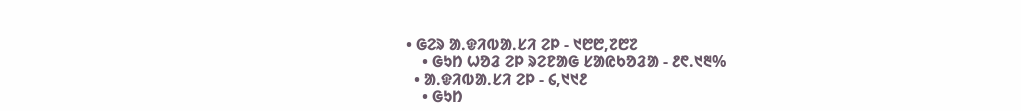• ᱜᱮᱨ ᱟᱹᱫᱤᱵᱟᱹᱥᱤ ᱮᱞ - ᱑᱘᱘,᱗᱘᱗
    • ᱜᱩᱴ ᱦᱚᱲ ᱮᱞ ᱨᱮᱱᱟᱜ ᱥᱟᱭᱠᱚᱲᱟ - ᱒᱖.᱑᱓%
  • ᱟᱹᱫᱤᱵᱟᱹᱥᱤ ᱮᱞ - ᱔,᱑᱑᱒
    • ᱜᱩᱴ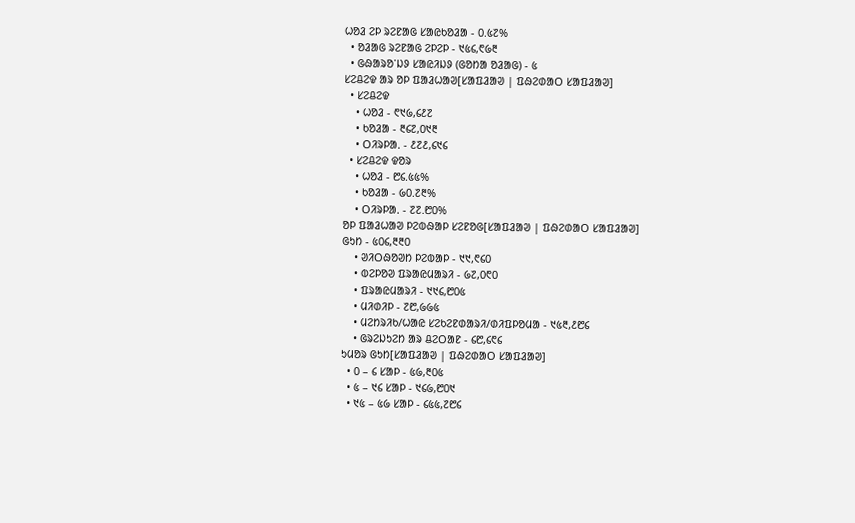ᱦᱚᱲ ᱮᱞ ᱨᱮᱱᱟᱜ ᱥᱟᱭᱠᱚᱲᱟ - ᱐.᱕᱗%
  • ᱚᱲᱟᱜ ᱨᱮᱱᱟᱜ ᱮᱞᱮᱞ - ᱑᱕᱔,᱖᱙᱓
  • ᱜᱷᱟᱨᱚᱸᱡᱽ ᱥᱟᱭᱤᱡᱽ (ᱜᱚᱴᱟ ᱚᱲᱟᱜ) - ᱕
ᱥᱮᱪᱮᱫ ᱟᱨ ᱚᱞ ᱯᱟᱲᱦᱟᱣ[ᱥᱟᱯᱲᱟᱣ | ᱯᱷᱮᱰᱟᱛ ᱥᱟᱯᱲᱟᱣ]
  • ᱥᱮᱪᱮᱫ
    • ᱦᱚᱲ - ᱖᱑᱙,᱔᱒᱗
    • ᱠᱚᱲᱟ - ᱓᱔᱗,᱐᱑᱓
    • ᱛᱤᱨᱞᱟᱹ - ᱒᱗᱒,᱔᱑᱔
  • ᱥᱮᱪᱮᱫ ᱫᱚᱨ
    • ᱦᱚᱲ - ᱘᱔.᱕᱕%
    • ᱠᱚᱲᱟ - ᱙᱐.᱗᱓%
    • ᱛᱤᱨᱞᱟᱹ - ᱗᱗.᱘᱐%
ᱚᱞ ᱯᱟᱲᱦᱟᱣ ᱞᱮᱵᱷᱟᱞ ᱥᱮᱱᱚᱜ[ᱥᱟᱯᱲᱟᱣ | ᱯᱷᱮᱰᱟᱛ ᱥᱟᱯᱲᱟᱣ]
ᱜᱩᱴ - ᱕᱐᱔,᱓᱓᱐
    • ᱣᱤᱛᱷᱚᱣᱴ ᱞᱮᱵᱟᱞ - ᱑᱑,᱖᱔᱐
    • ᱵᱮᱞᱚᱣ ᱯᱨᱟᱭᱢᱟᱨᱤ - ᱙᱗,᱐᱖᱐
    • ᱯᱨᱟᱭᱢᱟᱨᱤ - ᱑᱑᱔,᱘᱐᱕
    • ᱢᱤᱰᱤᱞ - ᱗᱘,᱙᱙᱕
    • ᱢᱮᱴᱨᱤᱠ/ᱦᱟᱭ ᱥᱮᱠᱮᱱᱰᱟᱨᱤ/ᱰᱤᱯᱞᱚᱢᱟ - ᱑᱕᱓,᱒᱘᱔
    • ᱜᱨᱮᱡᱩᱮᱴ ᱟᱨ ᱪᱮᱛᱟᱱ - ᱔᱘,᱔᱖᱔
ᱩᱢᱚᱨ ᱜᱩᱴ[ᱥᱟᱯᱲᱟᱣ | ᱯᱷᱮᱰᱟᱛ ᱥᱟᱯᱲᱟᱣ]
  • 0 – ᱔ ᱥᱟᱞ - ᱕᱙,᱓᱐᱕
  • ᱕ – ᱑᱔ ᱥᱟᱞ - ᱑᱔᱙,᱘᱐᱑
  • ᱑᱕ – ᱕᱙ ᱥᱟᱞ - ᱔᱕᱕,᱗᱘᱔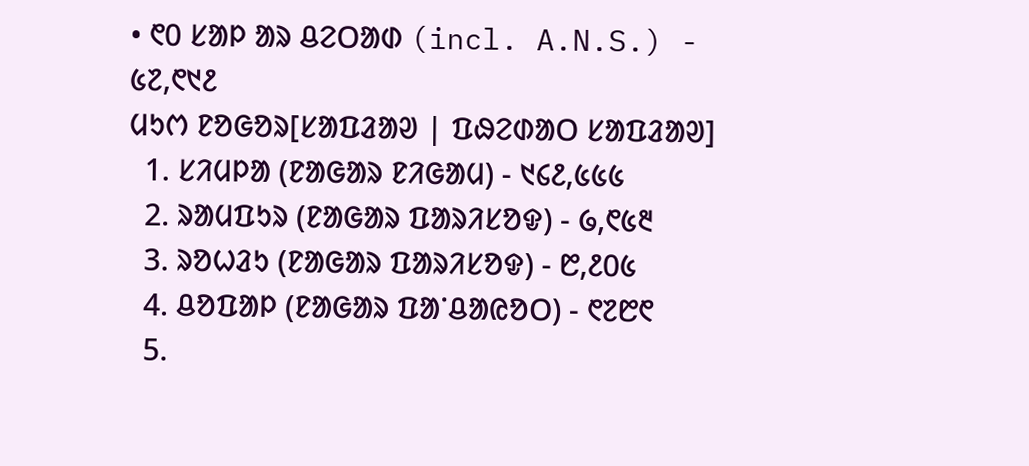• ᱖᱐ ᱥᱟᱞ ᱟᱨ ᱪᱮᱛᱟᱰ (incl. A.N.S.) - ᱕᱗,᱖᱑᱒
ᱢᱩᱬ ᱱᱚᱜᱚᱨ[ᱥᱟᱯᱲᱟᱣ | ᱯᱷᱮᱰᱟᱛ ᱥᱟᱯᱲᱟᱣ]
  1. ᱥᱤᱢᱞᱟ (ᱱᱟᱜᱟᱨ ᱱᱤᱜᱟᱢ) - ᱑᱔᱒,᱕᱕᱕
  2. ᱨᱟᱢᱯᱩᱨ (ᱱᱟᱜᱟᱨ ᱯᱟᱨᱤᱥᱚᱫ) - ᱙,᱖᱕᱓
  3. ᱨᱚᱦᱲᱩ (ᱱᱟᱜᱟᱨ ᱯᱟᱨᱤᱥᱚᱫ) - ᱘,᱒᱐᱕
  4. ᱪᱚᱯᱟᱞ (ᱱᱟᱜᱟᱨ ᱯᱟᱸᱪᱟᱭᱚᱛ) - ᱖᱗᱘᱖
  5.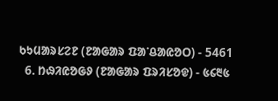ᱠᱩᱢᱟᱨᱥᱮᱱ (ᱱᱟᱜᱟᱨ ᱯᱟᱸᱪᱟᱭᱚᱛ) - 5461
  6. ᱴᱷᱤᱭᱚᱜᱽ (ᱱᱟᱜᱟᱨ ᱯᱨᱤᱥᱚᱫ) - ᱕᱔᱓᱕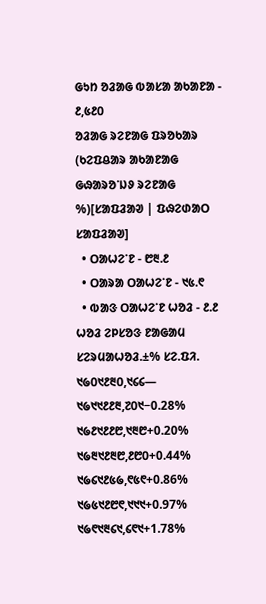ᱜᱩᱴ ᱚᱲᱟᱜ ᱵᱟᱥᱟ ᱟᱠᱟᱱᱟ - ᱒,᱕᱒᱐
ᱚᱲᱟᱜ ᱨᱮᱱᱟᱜ ᱯᱨᱚᱠᱟᱨ (ᱠᱮᱯᱪᱟᱨ ᱟᱠᱟᱱᱟᱜ ᱜᱷᱟᱨᱚᱸᱡᱽ ᱨᱮᱱᱟᱜ %)[ᱥᱟᱯᱲᱟᱣ | ᱯᱷᱮᱰᱟᱛ ᱥᱟᱯᱲᱟᱣ]
  • ᱛᱟᱦᱮᱸᱱ - ᱘᱓.᱒
  • ᱛᱟᱨᱟ ᱛᱟᱦᱮᱸᱱ - ᱑᱕.᱖
  • ᱵᱟᱝ ᱛᱟᱦᱮᱸᱱ ᱦᱚᱲ - ᱒.᱒
ᱦᱚᱲ ᱮᱞᱥᱚᱝ ᱱᱟᱜᱟᱢ
ᱥᱮᱨᱢᱟᱦᱚᱲ.±% ᱥᱮ.ᱯᱤ.
᱑᱙᱐᱑᱒᱓᱐,᱑᱔᱔—
᱑᱙᱑᱑᱒᱒᱓,᱗᱐᱑−0.28%
᱑᱙᱒᱑᱒᱒᱘,᱑᱓᱘+0.20%
᱑᱙᱓᱑᱒᱓᱘,᱒᱘᱐+0.44%
᱑᱙᱔᱑᱒᱕᱙,᱖᱕᱖+0.86%
᱑᱙᱕᱑᱒᱘᱖,᱑᱑᱑+0.97%
᱑᱙᱖᱑᱓᱔᱑,᱔᱖᱑+1.78%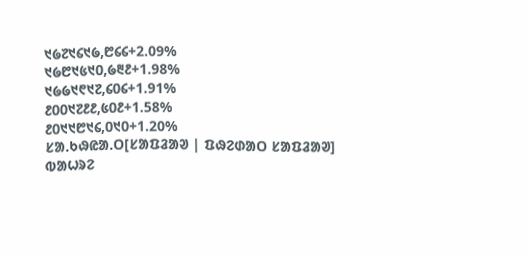᱑᱙᱗᱑᱔᱑᱙,᱘᱔᱔+2.09%
᱑᱙᱘᱑᱕᱑᱐,᱙᱓᱒+1.98%
᱑᱙᱙᱑᱖᱑᱗,᱔᱐᱔+1.91%
᱒᱐᱐᱑᱗᱒᱒,᱕᱐᱒+1.58%
᱒᱐᱑᱑᱘᱑᱔,᱐᱑᱐+1.20%
ᱥᱟᱹᱠᱷᱭᱟᱹᱛ[ᱥᱟᱯᱲᱟᱣ | ᱯᱷᱮᱰᱟᱛ ᱥᱟᱯᱲᱟᱣ]
ᱵᱟᱦᱨᱮ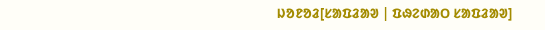ᱡᱚᱱᱚᱲ[ᱥᱟᱯᱲᱟᱣ | ᱯᱷᱮᱰᱟᱛ ᱥᱟᱯᱲᱟᱣ]